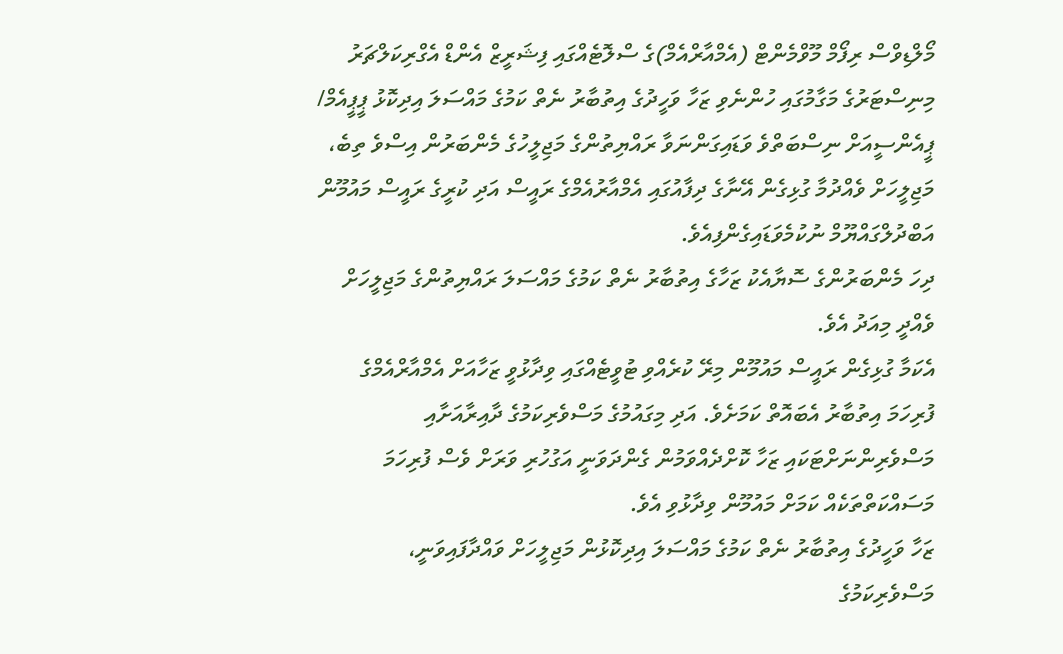މޯލްޑިވްސް ރިފޯމް މޫވްމެންޓް (އެމްއާރްއެމް)ގެ ސްލޮޓެއްގައި ފިޝަރީޒް އެންޑް އެގްރިކަލްޗަރު މިނިސްޓަރުގެ މަގާމުގައި ހުންނެވި ޒަހާ ވަހީދުގެ އިތުބާރު ނެތް ކަމުގެ މައްސަލަ އިދިކޮޅު ޕީޕީއެމް/ ޕީއެންސީއަށް ނިސްބަތްވެ ވަޑައިގަންނަވާ ރައްޔިތުންގެ މަޖިލީހުގެ މެންބަރުން އިސްވެ ތިބެ، މަޖިލީހަށް ވެއްދުމާ ގުޅިގެން އޭނާގެ ދިފާއުގައި އެމްއާރުއެމްގެ ރައީސް އަދި ކުރީގެ ރައީސް މައުމޫން އަބްދުލްގައްޔޫމް ނުކުމެވަޑައިގެންފިއެވެ.
ދިހަ މެންބަރުންގެ ސޮޔާއެކު ޒަހާގެ އިތުބާރު ނެތް ކަމުގެ މައްސަލަ ރައްޔިތުންގެ މަޖިލީހަށް ވެއްދީ މިއަދު އެވެ.
އެކަމާ ގުޅިގެން ރައީސް މައުމޫން މިރޭ ކުރެއްވި ޓުވީޓެއްގައި ވިދާޅުވީ ޒަހާއަށް އެމްއާރްއެމްގެ ފުރިހަމަ އިތުބާރު އެބައޮތް ކަމަށެވެ. އަދި މިގައުމުގެ މަސްވެރިކަމުގެ ދާއިރާއަށާއި މަސްވެރިންނަށްޓަކައި ޒަހާ ކޮށްދެއްވަމުން ގެންދަވަނީ އަގުހުރި ވަރަށް ވެސް ފުރިހަމަ މަސައްކަތްތަކެއް ކަމަށް މައުމޫން ވިދާޅުވި އެވެ.
ޒަހާ ވަހީދުގެ އިތުބާރު ނެތް ކަމުގެ މައްސަލަ އިދިކޮޅުން މަޖިލީހަށް ވައްދާފައިވަނީ، މަސްވެރިކަމުގެ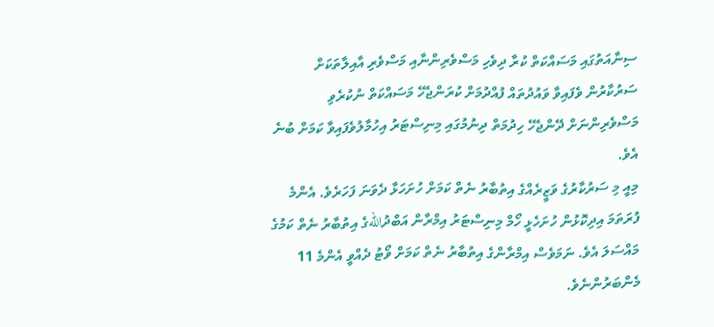ސިނާއަތުގައި މަސައްކަތް ކުރާ ދިވެހި މަސްވެރިންނާއި މަސްވެރި އާއިލާތަކަށް ސަރުކާރުން ވެފައިވާ ވައުދުތައް ފުއްދުމަށް ކުރަންޖެހޭ މަސައްކަތް ނުކުރެވި މަސްވެރިންނަށް ދޭންޖެހޭ ހިދުމަތް ދިނުމުގައި މިނިސްޓަރު އިހުމާލުވެފައިވާ ކަމަށް ބުނެ އެވެ.
މިއީ މި ސަރުކާރުގެ ވަޒީރެއްގެ އިތުބާރު ނެތް ކަމަށް ހުށަހަޅާ ދެވަނަ ފަހަރެވެ. އެންމެ ފުރަތަމަ އިދިކޮޅުން ހުށަހެޅީ ހޯމް މިނިސްޓަރު އިމްރާން އަބްދުاللهގެ އިތުބާރު ނެތް ކަމުގެ މައްސަލަ އެވެ. ނަމަވެސް އިމްރާންގެ އިތުބާރު ނެތް ކަމަށް ވޯޓު ދެއްވީ އެންމެ 11 މެންބަރުންނެވެ.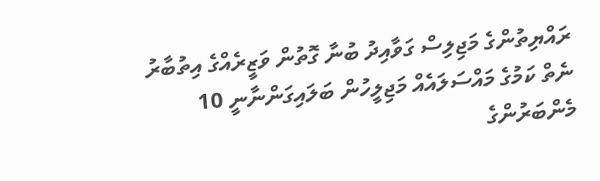ރައްޔިތުންގެ މަޖިލިސް ގަވާއިދު ބުނާ ގޮތުން ވަޒީރެއްގެ އިތުބާރު ނެތް ކަމުގެ މައްސަލައެއް މަޖިލީހުން ބަލައިގަންނާނީ 10 މެންބަރުންގެ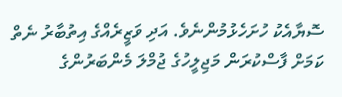ސޮޔާއެކު ހުށަހެޅުމުންނެވެ. އަދި ވަޒީރެއްގެ އިތުބާރު ނެތް ކަމަށް ފާސްކުރަން މަޖިލީހުގެ ޖުމްލަ މެންބަރުންގެ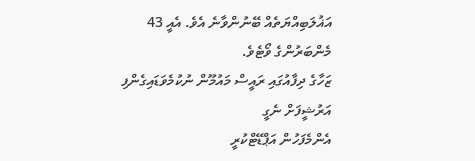އަޣުލަބިއްޔަތެއް ބޭނުންވާނެ އެވެ. އެއީ 43 މެންބަރުންގެ ވޯޓެވެ.
ޒަހާގެ ދިފާއުގައި ރައީސް މައުމޫން ނުކުމެވަޑައިގެންފި
އަރުޝީފަށް ނެގީ
އެންމެފަހުން އަޕްޑޭޓްކުރީ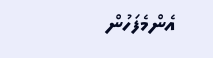އެންމެފަހުން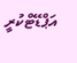އަޕްޑޭޓްކުރީ